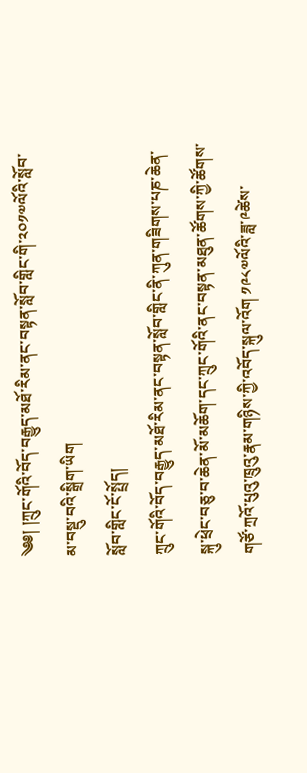༄༅། །ཀྲུང་གོའི་བོད་བརྒྱུད་མཐོ་རིམ་ནང་བསྟན་སློབ་གླིང་གི་༢༠༡༧ལོའི་སློབ་མ་བསྡུ་བའི་སྒྲིག་ཡིག
སློབ་གླིང་ངོ་སྤྲོད།
ཀྲུང་གོའི་བོད་བརྒྱུད་མཐོ་རིམ་ནང་བསྟན་སློབ་གླིང་ནི་ཀུན་གཟིགས་པཎ་ཆེན་སྐུ་ཕྲེང་བཅུ་བ་ཆེན་མོ་མཆོག་དང་ཀྲུང་གོའི་ནང་བསྟན་མཐུན་ཚོགས་ཀྱི་ཚོགས་གཙོ་ཀྲའོ་པུའུ་ཁྲུའུ་རྣམ་གཉིས་ཀྱི་འབོད་སྐུལ་འོག ༡༩༨༧ལོའི་ཟླ་༩ཚེས་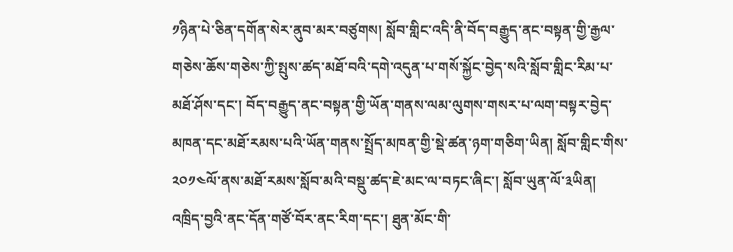༡ཉིན་པེ་ཅིན་དགོན་སེར་ནུབ་མར་བཙུགས། སློབ་གླིང་འདི་ནི་བོད་བརྒྱུད་ནང་བསྟན་གྱི་རྒྱལ་གཅེས་ཆོས་གཅེས་ཀྱི་སྤུས་ཚད་མཐོ་བའི་དགེ་འདུན་པ་གསོ་སྐྱོང་བྱེད་སའི་སློབ་གླིང་རིམ་པ་མཐོ་ཤོས་དང་། བོད་བརྒྱུད་ནང་བསྟན་གྱི་ཡོན་གནས་ལམ་ལུགས་གསར་པ་ལག་བསྟར་བྱེད་མཁན་དང་མཐོ་རམས་པའི་ཡོན་གནས་སྤྲོད་མཁན་གྱི་སྡེ་ཚན་ཉག་གཅིག་ཡིན། སློབ་གླིང་གིས་༢༠༡༤ལོ་ནས་མཐོ་རམས་སློབ་མའི་བསྡུ་ཚད་ཇེ་མང་ལ་བཏང་ཞིང་། སློབ་ཡུན་ལོ་༣ཡིན། འཁྲིད་བྱའི་ནང་དོན་གཙོ་བོར་ནང་རིག་དང་། ཐུན་མོང་གི་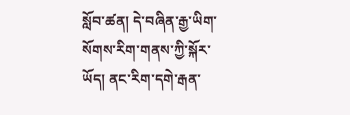སློབ་ཚན། དེ་བཞིན་རྒྱ་ཡིག་སོགས་རིག་གནས་ཀྱི་སྐོར་ཡོད། ནང་རིག་དགེ་རྒན་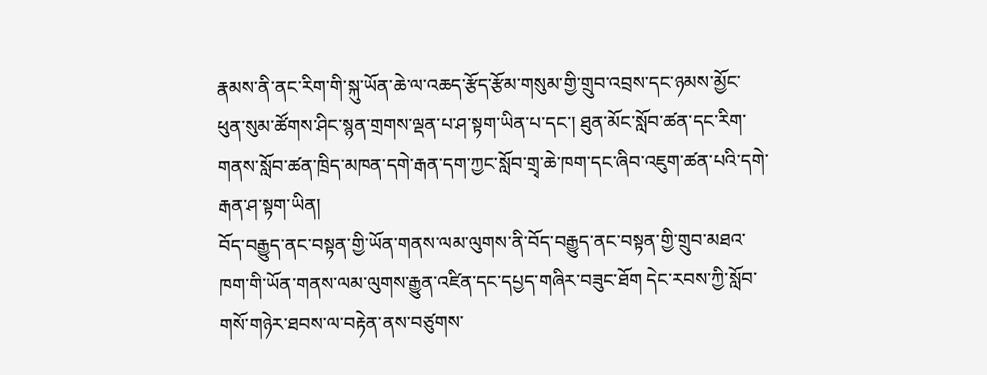རྣམས་ནི་ནང་རིག་གི་སྐུ་ཡོན་ཆེ་ལ་འཆད་རྩོད་རྩོམ་གསུམ་གྱི་གྲུབ་འབྲས་དང་ཉམས་མྱོང་ཕུན་སུམ་ཚོགས་ཤིང་སྙན་གྲགས་ལྡན་པ་ཤ་སྟག་ཡིན་པ་དང་། ཐུན་མོང་སློབ་ཚན་དང་རིག་གནས་སློབ་ཚན་ཁྲིད་མཁན་དགེ་རྒན་དག་ཀྱང་སློབ་གྲྭ་ཆེ་ཁག་དང་ཞིབ་འཇུག་ཚན་པའི་དགེ་རྒན་ཤ་སྟག་ཡིན།
བོད་བརྒྱུད་ནང་བསྟན་གྱི་ཡོན་གནས་ལམ་ལུགས་ནི་བོད་བརྒྱུད་ནང་བསྟན་གྱི་གྲུབ་མཐའ་ཁག་གི་ཡོན་གནས་ལམ་ལུགས་རྒྱུན་འཛིན་དང་དཔྱད་གཞིར་བཟུང་ཐོག དེང་རབས་ཀྱི་སློབ་གསོ་གཉེར་ཐབས་ལ་བརྟེན་ནས་བཙུགས་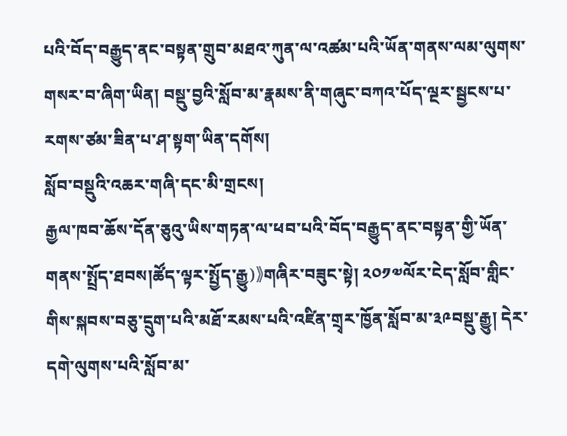པའི་བོད་བརྒྱུད་ནང་བསྟན་གྲུབ་མཐའ་ཀུན་ལ་འཚམ་པའི་ཡོན་གནས་ལམ་ལུགས་གསར་བ་ཞིག་ཡིན། བསྡུ་བྱའི་སློབ་མ་རྣམས་ནི་གཞུང་བཀའ་པོད་ལྔར་སྦྱངས་པ་རགས་ཙམ་ཟིན་པ་ཤ་སྟག་ཡིན་དགོས།
སློབ་བསྡུའི་འཆར་གཞི་དང་མི་གྲངས།
རྒྱལ་ཁབ་ཆོས་དོན་ཅུའུ་ཡིས་གཏན་ལ་ཕབ་པའི་བོད་བརྒྱུད་ནང་བསྟན་གྱི་ཡོན་གནས་སྤྲོད་ཐབས།ཚོད་ལྟར་སྤྱོད་རྒྱུ)》གཞིར་བཟུང་སྟེ། ༢༠༡༧ལོར་ངེད་སློབ་གླིང་གིས་སྐབས་བཅུ་དྲུག་པའི་མཐོ་རམས་པའི་འཛིན་གྲྭར་ཁྱོན་སློབ་མ་༣༩བསྡུ་རྒྱུ། དེར་དགེ་ལུགས་པའི་སློབ་མ་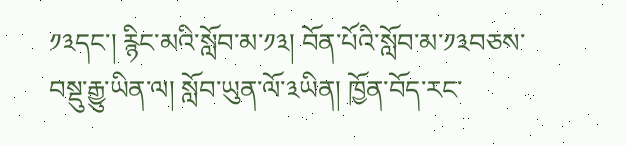༡༣དང་། རྙིང་མའི་སློབ་མ་༡༣། བོན་པོའི་སློབ་མ་༡༣བཅས་བསྡུ་རྒྱུ་ཡིན་ལ། སློབ་ཡུན་ལོ་༣ཡིན། ཁྱོན་བོད་རང་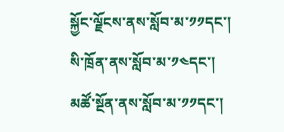སྐྱོང་ལྗོངས་ནས་སློབ་མ་༡༡དང་། སི་ཁྲོན་ནས་སློབ་མ་༡༤དང་། མཚོ་སྔོན་ནས་སློབ་མ་༡༡དང་།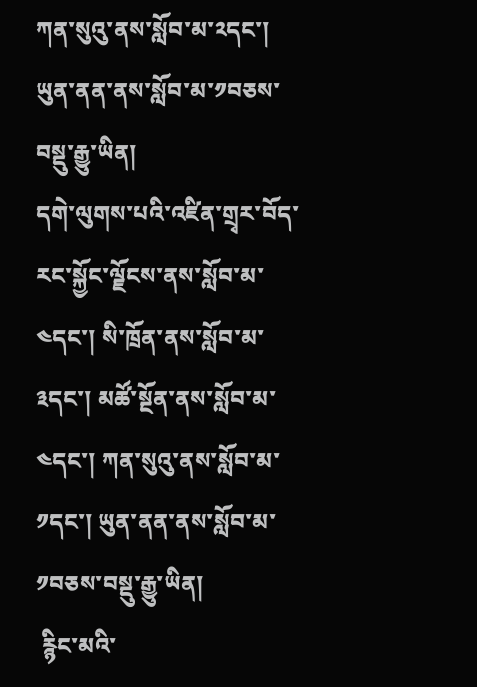ཀན་སུའུ་ནས་སློབ་མ་༢དང་། ཡུན་ནན་ནས་སློབ་མ་༡བཅས་བསྡུ་རྒྱུ་ཡིན།
དགེ་ལུགས་པའི་འཛིན་གྲྭར་བོད་རང་སྐྱོང་ལྗོངས་ནས་སློབ་མ་༤དང་། སི་ཁྲོན་ནས་སློབ་མ་༣དང་། མཚོ་སྔོན་ནས་སློབ་མ་༤དང་། ཀན་སུའུ་ནས་སློབ་མ་༡དང་། ཡུན་ནན་ནས་སློབ་མ་༡བཅས་བསྡུ་རྒྱུ་ཡིན།
 རྙིང་མའི་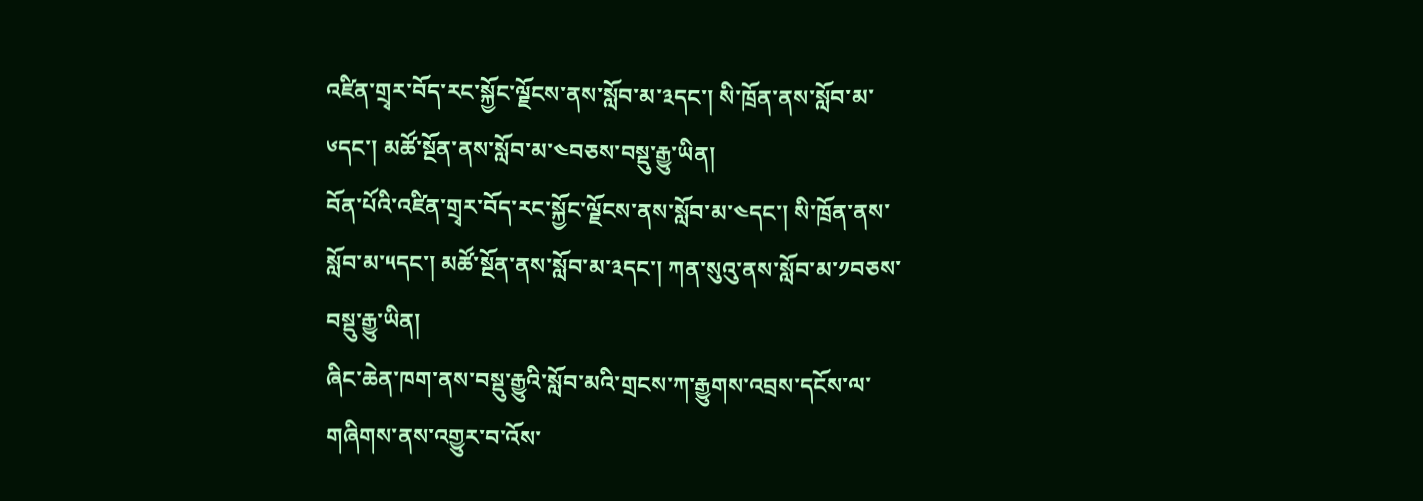འཛིན་གྲྭར་བོད་རང་སྐྱོང་ལྗོངས་ནས་སློབ་མ་༣དང་། སི་ཁྲོན་ནས་སློབ་མ་༦དང་། མཚོ་སྔོན་ནས་སློབ་མ་༤བཅས་བསྡུ་རྒྱུ་ཡིན།
བོན་པོའི་འཛིན་གྲྭར་བོད་རང་སྐྱོང་ལྗོངས་ནས་སློབ་མ་༤དང་། སི་ཁྲོན་ནས་སློབ་མ་༥དང་། མཚོ་སྔོན་ནས་སློབ་མ་༣དང་། ཀན་སུའུ་ནས་སློབ་མ་༡བཅས་བསྡུ་རྒྱུ་ཡིན།
ཞིང་ཆེན་ཁག་ནས་བསྡུ་རྒྱུའི་སློབ་མའི་གྲངས་ཀ་རྒྱུགས་འབྲས་དངོས་ལ་གཞིགས་ནས་འགྱུར་བ་འོས་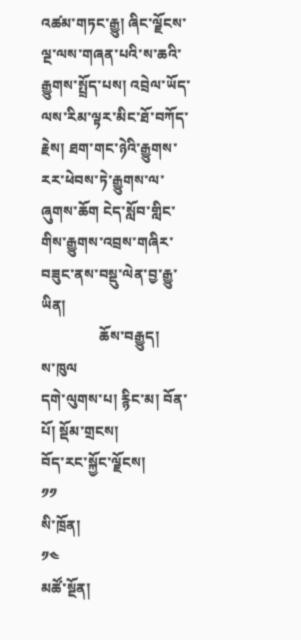འཚམ་གཏང་རྒྱུ། ཞིང་ལྗོངས་ལྔ་ལས་གཞན་པའི་ས་ཆའི་རྒྱུགས་སྤྲོད་པས། འབྲེལ་ཡོད་ལས་རིམ་ལྟར་མིང་ཐོ་བཀོད་རྗེས། ཐག་གང་ཉེའི་རྒྱུགས་རར་ཕེབས་ཏེ་རྒྱུགས་ལ་ཞུགས་ཆོག ངེད་སློབ་གླིང་གིས་རྒྱུགས་འབྲས་གཞིར་བཟུང་ནས་བསྡུ་ལེན་བྱ་རྒྱུ་ཡིན།
                ཆོས་བརྒྱུད།
ས་ཁུལ
དགེ་ལུགས་པ། རྙིང་མ། བོན་པོ། སྡོམ་གྲངས།
བོད་རང་སྐྱོང་ལྗོངས།
༡༡
སི་ཁྲོན།
༡༤
མཚོ་སྔོན།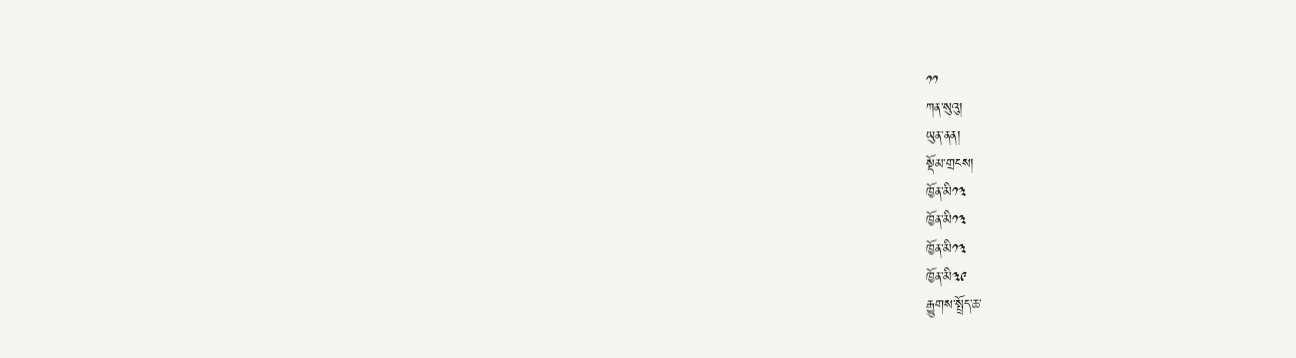༡༡
ཀན་སུའུ།
ཡུན་ནན།
སྡོམ་གྲངས།
ཁྱོན་མི༡༣
ཁྱོན་མི༡༣
ཁྱོན་མི༡༣
ཁྱོན་མི༣༩
རྒྱུགས་སྤྲོད་ཆ་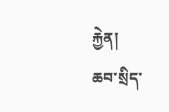རྐྱེན།
ཆབ་སྲིད་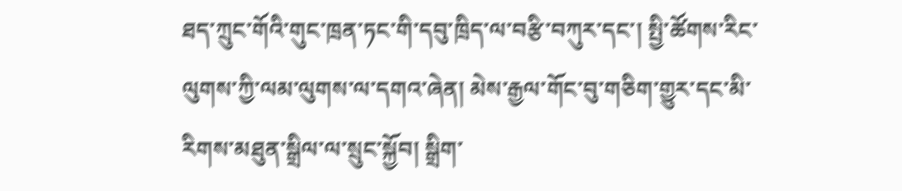ཐད་ཀྲུང་གོའི་གུང་ཁྲན་ཏང་གི་དབུ་ཁྲིད་ལ་བརྩི་བཀུར་དང་། སྤྱི་ཚོགས་རིང་ལུགས་ཀྱི་ལམ་ལུགས་ལ་དགའ་ཞེན། མེས་རྒྱལ་གོང་བུ་གཅིག་གྱུར་དང་མི་རིགས་མཐུན་སྒྲིལ་ལ་སྲུང་སྐྱོབ། སྒྲིག་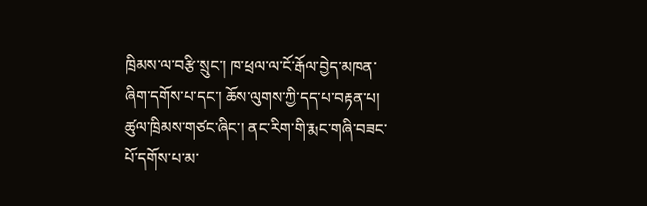ཁྲིམས་ལ་བརྩི་སྲུང་། ཁ་ཕྲལ་ལ་ངོ་རྒོལ་བྱེད་མཁན་ཞིག་དགོས་པ་དང་། ཆོས་ལུགས་ཀྱི་དད་པ་བརྟན་པ། ཚུལ་ཁྲིམས་གཙང་ཞིང་། ནང་རིག་གི་རྨང་གཞི་བཟང་པོ་དགོས་པ་མ་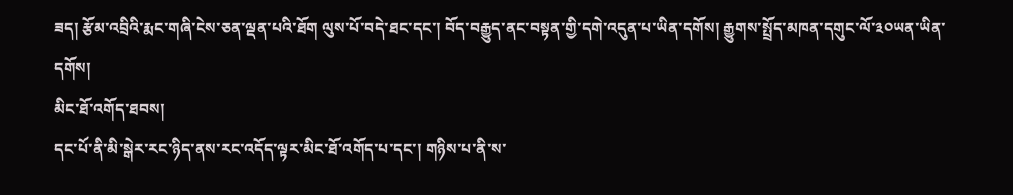ཟད། རྩོམ་འབྲིའི་རྨང་གཞི་ངེས་ཅན་ལྡན་པའི་ཐོག ལུས་པོ་བདེ་ཐང་དང་། བོད་བརྒྱུད་ནང་བསྟན་གྱི་དགེ་འདུན་པ་ཡིན་དགོས། རྒྱུགས་སྤྲོད་མཁན་དགུང་ལོ་༣༠ཡན་ཡིན་དགོས།
མིང་ཐོ་འགོད་ཐབས།
དང་པོ་ནི་མི་སྒེར་རང་ཉིད་ནས་རང་འདོད་ལྟར་མིང་ཐོ་འགོད་པ་དང་། གཉིས་པ་ནི་ས་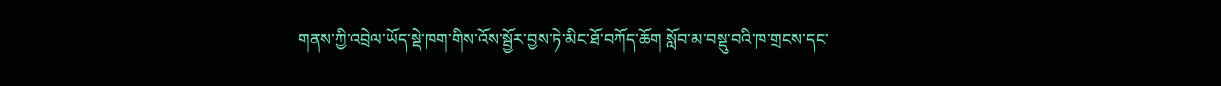གནས་ཀྱི་འབྲེལ་ཡོད་སྡེ་ཁག་གིས་འོས་སྦྱོར་བྱས་ཏེ་མིང་ཐོ་བཀོད་ཆོག སློབ་མ་བསྡུ་བའི་ཁ་གྲངས་དང་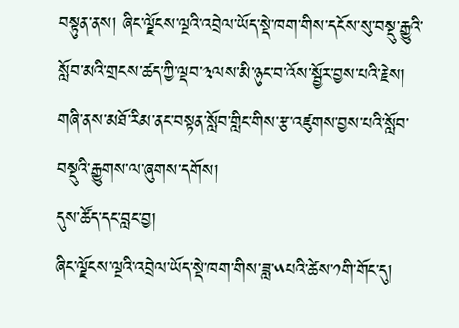བསྟུན་ནས། ཞིང་ལྗོངས་ལྔའི་འབྲེལ་ཡོད་སྡེ་ཁག་གིས་དངོས་སུ་བསྡུ་རྒྱུའི་སློབ་མའི་གྲངས་ཚད་ཀྱི་ལྡབ་༣ལས་མི་ཉུང་བ་འོས་སྦྱོར་བྱས་པའི་རྗེས། གཞི་ནས་མཐོ་རིམ་ནང་བསྟན་སློབ་གླིང་གིས་རྩ་འཛུགས་བྱས་པའི་སློབ་བསྡུའི་རྒྱུགས་ལ་ཞུགས་དགོས།
དུས་ཚོད་དང་བླང་བྱ།
ཞིང་ལྗོངས་ལྔའི་འབྲེལ་ཡོད་སྡེ་ཁག་གིས་ཟླ་༥པའི་ཚེས་༡གི་གོང་དུ།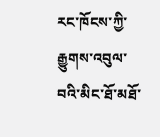རང་ཁོངས་ཀྱི་རྒྱུགས་འབུལ་བའི་མིང་ཐོ་མཐོ་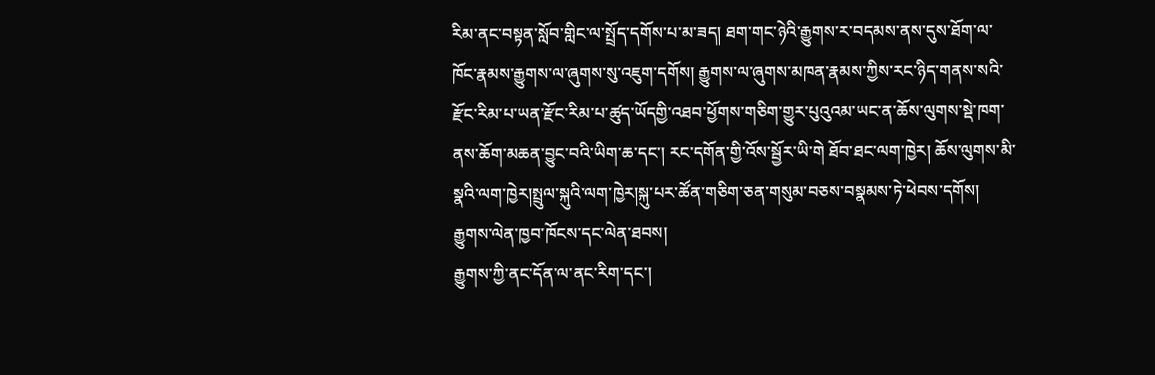རིམ་ནང་བསྟན་སློབ་གླིང་ལ་སྤྲོད་དགོས་པ་མ་ཟད། ཐག་གང་ཉེའི་རྒྱུགས་ར་བདམས་ནས་དུས་ཐོག་ལ་ཁོང་རྣམས་རྒྱུགས་ལ་ཞུགས་སུ་འཇུག་དགོས། རྒྱུགས་ལ་ཞུགས་མཁན་རྣམས་ཀྱིས་རང་ཉིད་གནས་སའི་རྫོང་རིམ་པ་ཡན་རྫོང་རིམ་པ་ཚུད་ཡོདགྱི་འཐབ་ཕྱོགས་གཅིག་གྱུར་པུའུའམ་ཡང་ན་ཆོས་ལུགས་སྡེ་ཁག་ནས་ཆོག་མཆན་བྱུང་བའི་ཡིག་ཆ་དང་། རང་དགོན་གྱི་འོས་སྦྱོར་ཡི་གེ ཐོབ་ཐང་ལག་ཁྱེར། ཆོས་ལུགས་མི་སྣའི་ལག་ཁྱེར།སྤྲུལ་སྐུའི་ལག་ཁྱེར།སྐུ་པར་ཚོན་གཅིག་ཅན་གསུམ་བཅས་བསྣམས་ཏེ་ཕེབས་དགོས།
རྒྱུགས་ལེན་ཁྱབ་ཁོངས་དང་ལེན་ཐབས།
རྒྱུགས་ཀྱི་ནང་དོན་ལ་ནང་རིག་དང་།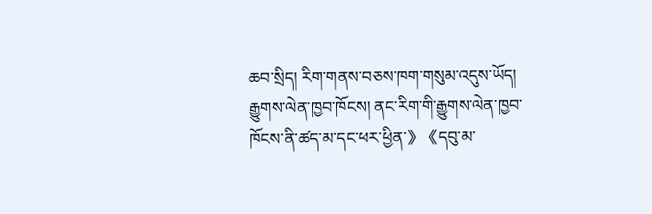ཆབ་སྲིད། རིག་གནས་བཅས་ཁག་གསུམ་འདུས་ཡོད།
རྒྱུགས་ལེན་ཁྱབ་ཁོངས། ནང་རིག་གི་རྒྱུགས་ལེན་ཁྱབ་ཁོངས་ནི་ཚད་མ་དང་ཕར་ཕྱིན་》《དབུ་མ་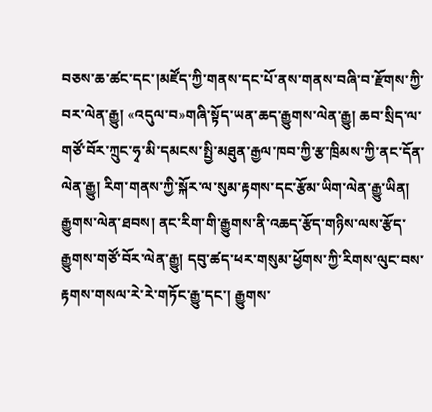བཅས་ཆ་ཚང་དང་།མཛོད་ཀྱི་གནས་དང་པོ་ནས་གནས་བཞི་བ་རྫོགས་ཀྱི་བར་ལེན་རྒྱུ། «འདུལ་བ»གཞི་སྟོད་ཡན་ཆད་རྒྱུགས་ལེན་རྒྱུ། ཆབ་སྲིད་ལ་གཙོ་བོར་ཀྲུང་ཧྭ་མི་དམངས་སྤྱི་མཐུན་རྒྱལ་ཁབ་ཀྱི་རྩ་ཁྲིམས་ཀྱི་ནང་དོན་ལེན་རྒྱུ། རིག་གནས་ཀྱི་སྐོར་ལ་སུམ་རྟགས་དང་རྩོམ་ཡིག་ལེན་རྒྱུ་ཡིན།
རྒྱུགས་ལེན་ཐབས། ནང་རིག་གི་རྒྱུགས་ནི་འཆད་རྩོད་གཉིས་ལས་རྩོད་རྒྱུགས་གཙོ་བོར་ལེན་རྒྱུ། དབུ་ཚད་ཕར་གསུམ་ཕྱོགས་ཀྱི་རིགས་ལུང་བས་རྟགས་གསལ་རེ་རེ་གཏོང་རྒྱུ་དང་། རྒྱུགས་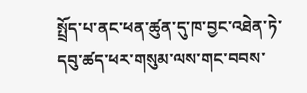སྤྲོད་པ་ནང་ཕན་ཚུན་དུ་ཁ་བྱང་འཐེན་ཏེ་དབུ་ཚད་ཕར་གསུམ་ལས་གང་བབས་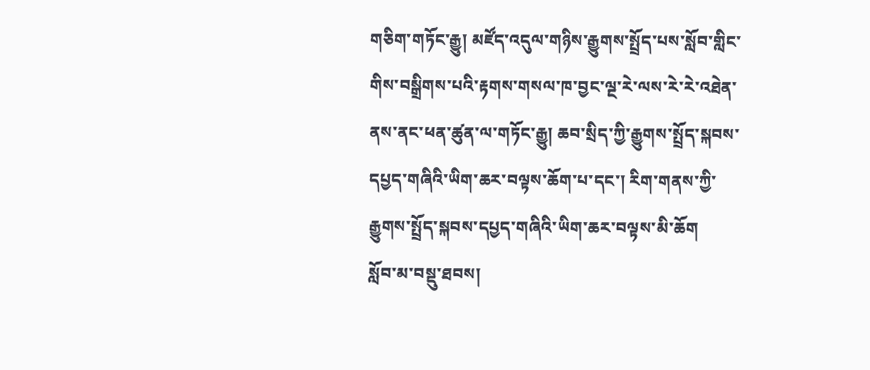གཅིག་གཏོང་རྒྱུ། མཛོད་འདུལ་གཉིས་རྒྱུགས་སྤྲོད་པས་སློབ་གླིང་གིས་བསྒྲིགས་པའི་རྟགས་གསལ་ཁ་བྱང་ལྔ་རེ་ལས་རེ་རེ་འཐེན་ནས་ནང་ཕན་ཚུན་ལ་གཏོང་རྒྱུ། ཆབ་སྲིད་ཀྱི་རྒྱུགས་སྤྲོད་སྐབས་དཔྱད་གཞིའི་ཡིག་ཆར་བལྟས་ཆོག་པ་དང་། རིག་གནས་ཀྱི་རྒྱུགས་སྤྲོད་སྐབས་དཔྱད་གཞིའི་ཡིག་ཆར་བལྟས་མི་ཆོག
སློབ་མ་བསྡུ་ཐབས།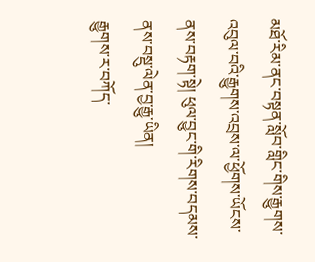མཐོ་རིམ་ནང་བསྟན་སློབ་གླིང་གིས་རྒྱུགས་འབུལ་བའི་རྒྱུགས་འབྲས་ལ་ཕྱོགས་ཡོངས་ནས་བརྟག་སྟེ། ཕུལ་བྱུང་གི་རིགས་བདམས་ནས་བསྡུ་ལེན་བྱ་རྒྱུ་ཡིན།
རྒྱུགས་ར་བཀོད་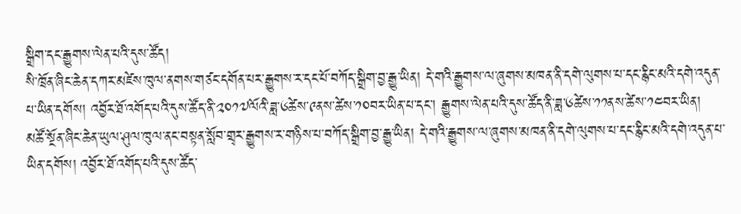སྒྲིག་དང་རྒྱུགས་ལེན་པའི་དུས་ཚོད།
སི་ཁྲོན་ཞིང་ཆེན་དཀར་མཛེས་ཁུལ་ནགས་གཙང་དགོན་པར་རྒྱུགས་ར་དང་པོ་བཀོད་སྒྲིག་བྱ་རྒྱུ་ཡིན། དེ་གའི་རྒྱུགས་ལ་ཞུགས་མཁན་ནི་དགེ་ལུགས་པ་དང་རྙིང་མའི་དགེ་འདུན་པ་ཡིན་དགོས། འབྱོར་ཐོ་འགོད་པའི་དུས་ཚོད་ནི་༢༠༡༧ལོའི་ཟླ་༦ཚེས་༩ནས་ཚེས་༡༠བར་ཡིན་པ་དང་། རྒྱུགས་ལེན་པའི་དུས་ཚོད་ནི་ཟླ་༦ཚེས་༡༡ནས་ཚེས་༡༤བར་ཡིན།
མཚོ་སྔོན་ཞིང་ཆེན་ཡུལ་ཤུལ་ཁུལ་ནང་བསྟན་སློབ་གྲྭར་རྒྱུགས་ར་གཉིས་པ་བཀོད་སྒྲིག་བྱ་རྒྱུ་ཡིན། དེ་གའི་རྒྱུགས་ལ་ཞུགས་མཁན་ནི་དགེ་ལུགས་པ་དང་རྙིང་མའི་དགེ་འདུན་པ་ཡིན་དགོས། འབྱོར་ཐོ་འགོད་པའི་དུས་ཚོད་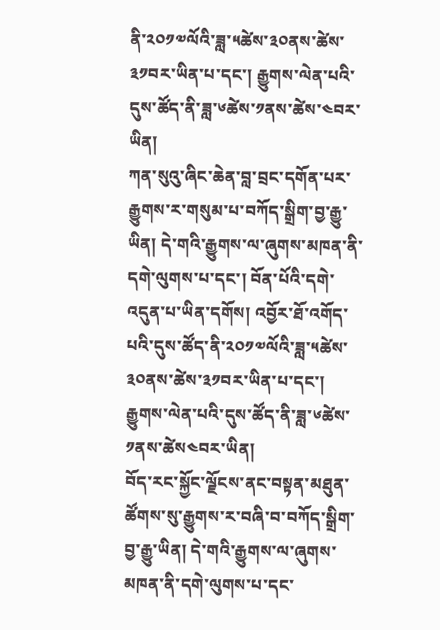ནི་༢༠༡༧ལོའི་ཟླ་༥ཚེས་༣༠ནས་ཚེས་༣༡བར་ཡིན་པ་དང་། རྒྱུགས་ལེན་པའི་དུས་ཚོད་ནི་ཟླ་༦ཚེས་༡ནས་ཚེས་༤བར་ཡིན།
ཀན་སུའུ་ཞིང་ཆེན་བླ་བྲང་དགོན་པར་རྒྱུགས་ར་གསུམ་པ་བཀོད་སྒྲིག་བྱ་རྒྱུ་ཡིན། དེ་གའི་རྒྱུགས་ལ་ཞུགས་མཁན་ནི་དགེ་ལུགས་པ་དང་། བོན་པོའི་དགེ་འདུན་པ་ཡིན་དགོས། འབྱོར་ཐོ་འགོད་པའི་དུས་ཚོད་ནི་༢༠༡༧ལོའི་ཟླ་༥ཚེས་༣༠ནས་ཚེས་༣༡བར་ཡིན་པ་དང་། རྒྱུགས་ལེན་པའི་དུས་ཚོད་ནི་ཟླ་༦ཚེས་༡ནས་ཚེས༤བར་ཡིན།
བོད་རང་སྐྱོང་ལྗོངས་ནང་བསྟན་མཐུན་ཚོགས་སུ་རྒྱུགས་ར་བཞི་བ་བཀོད་སྒྲིག་བྱ་རྒྱུ་ཡིན། དེ་གའི་རྒྱུགས་ལ་ཞུགས་མཁན་ནི་དགེ་ལུགས་པ་དང་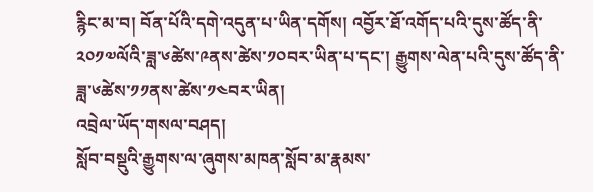རྙིང་མ་བ། བོན་པོའི་དགེ་འདུན་པ་ཡིན་དགོས། འབྱོར་ཐོ་འགོད་པའི་དུས་ཚོད་ནི་༢༠༡༧ལོའི་ཟླ་༦ཚེས་༩ནས་ཚེས་༡༠བར་ཡིན་པ་དང་། རྒྱུགས་ལེན་པའི་དུས་ཚོད་ནི་ཟླ་༦ཚེས་༡༡ནས་ཚེས་༡༤བར་ཡིན།
འབྲེལ་ཡོད་གསལ་བཤད།
སློབ་བསྡུའི་རྒྱུགས་ལ་ཞུགས་མཁན་སློབ་མ་རྣམས་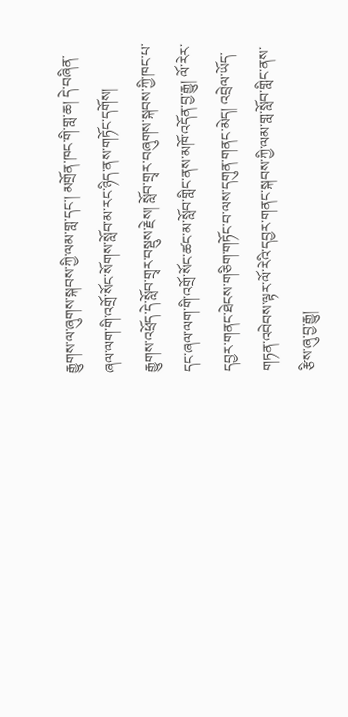རྒྱུགས་ལ་ཞུགས་སྐབས་ཀྱི་ལམ་གླ་དང་། མགྲོན་ཁང་གི་གླ་ཆ། དེ་བཞིན་ཞལ་ལག་གི་འགྲོ་སོང་སོགས་སློབ་མ་རང་ཉིད་ནས་གཏོང་དགོས།
རྒྱུགས་འཕྲོད་དེ་སློབ་གྲྭར་བསྡུས་རྗེས། སློབ་གྲྭར་བཞུགས་སྐབས་ཀྱི་ཁང་པ་དང་ཞལ་ལག་གི་འགྲོ་སོང་ཚང་མ་སློབ་གླིང་ནས་མཁོ་འདོན་བྱ་རྒྱུ། ལོ་རེར་དབྱར་གནང་ཐེངས་གཅིག་གཏོང་བ་ལས་དགུན་གནང་མེད། འབྲེལ་ཡོད་གཏན་འབེབས་ལྟར་ལོ་རེའི་དབྱར་གནང་སྐབས་ཀྱི་ལམ་གླ་སློབ་གླིང་ནས་རྩིས་ཞུ་བྱ་རྒྱུ།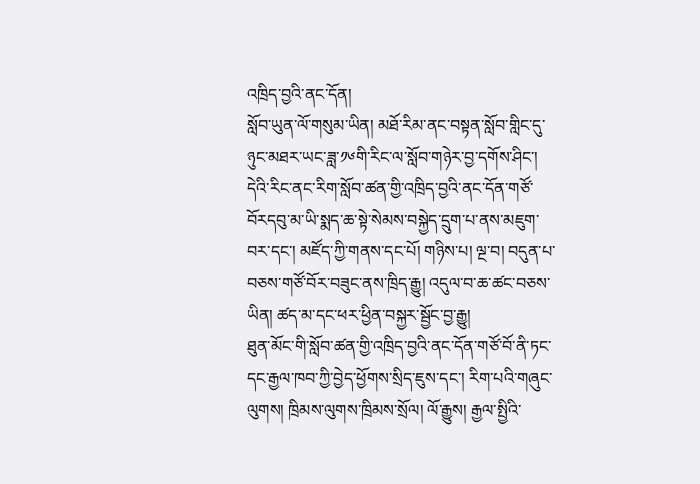འཁྲིད་བྱའི་ནང་དོན།
སློབ་ཡུན་ལོ་གསུམ་ཡིན། མཐོ་རིམ་ནང་བསྟན་སློབ་གླིང་དུ་ཉུང་མཐར་ཡང་ཟླ་༡༦གི་རིང་ལ་སློབ་གཉེར་བྱ་དགོས་ཤིང་། དེའི་རིང་ནང་རིག་སློབ་ཚན་གྱི་འཁྲིད་བྱའི་ནང་དོན་གཙོ་བོརདབུ་མ་ཡི་སྨད་ཆ་སྟེ་སེམས་བསྐྱེད་དྲུག་པ་ནས་མཇུག་བར་དང་། མཛོད་ཀྱི་གནས་དང་པོ། གཉིས་པ། ལྔ་བ། བདུན་པ་བཅས་གཙོ་བོར་བཟུང་ནས་ཁྲིད་རྒྱུ། འདུལ་བ་ཆ་ཚང་བཅས་ཡིན། ཚད་མ་དང་ཕར་ཕྱིན་བསྐྱར་སྦྱོང་བྱ་རྒྱུ།
ཐུན་མོང་གི་སློབ་ཚན་གྱི་འཁྲིད་བྱའི་ནང་དོན་གཙོ་བོ་ནི་ཏང་དང་རྒྱལ་ཁབ་ཀྱི་བྱེད་ཕྱོགས་སྲིད་ཇུས་དང་། རིག་པའི་གཞུང་ལུགས། ཁྲིམས་ལུགས་ཁྲིམས་སྲོལ། ལོ་རྒྱུས། རྒྱལ་སྤྱིའི་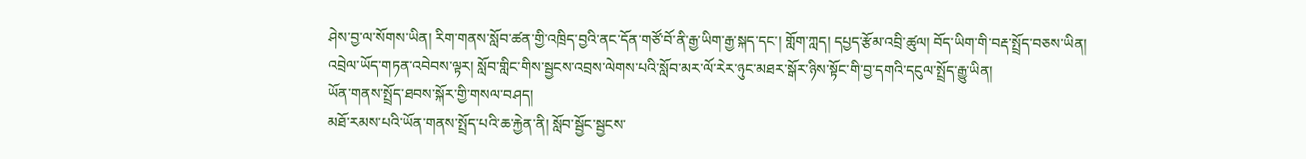ཤེས་བྱ་ལ་སོགས་ཡིན། རིག་གནས་སློབ་ཚན་གྱི་འཁྲིད་བྱའི་ནང་དོན་གཙོ་བོ་ནི་རྒྱ་ཡིག་རྒྱ་སྐད་དང་། གློག་ཀླད། དཔྱད་རྩོམ་འབྲི་ཚུལ། བོད་ཡིག་གི་བརྡ་སྤྲོད་བཅས་ཡིན།
འབྲེལ་ཡོད་གཏན་འབེབས་ལྟར། སློབ་གླིང་གིས་སྦྱངས་འབྲས་ལེགས་པའི་སློབ་མར་ལོ་རེར་ཉུང་མཐར་སྒོར་ཉིས་སྟོང་གི་བྱ་དགའི་དངུལ་སྤྲོད་རྒྱུ་ཡིན།
ཡོན་གནས་སྤྲོད་ཐབས་སྐོར་གྱི་གསལ་བཤད།
མཐོ་རམས་པའི་ཡོན་གནས་སྤྲོད་པའི་ཆ་རྐྱེན་ནི། སློབ་སྦྱོང་སྦྱངས་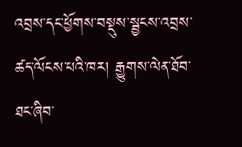འབྲས་དང་ཕྱོགས་བསྡུས་སྦྱངས་འབྲས་ཚད་ལོངས་པའི་ཁར། རྒྱུགས་ལེན་ཐོབ་ཐང་ཞིབ་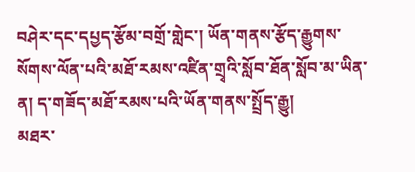བཤེར་དང་དཔྱད་རྩོམ་བགྲོ་གླེང་། ཡོན་གནས་རྩོད་རྒྱུགས་སོགས་ལོན་པའི་མཐོ་རམས་འཛིན་གྲྭའི་སློབ་ཐོན་སློབ་མ་ཡིན་ན། ད་གཟོད་མཐོ་རམས་པའི་ཡོན་གནས་སྤྲོད་རྒྱུ།
མཐར་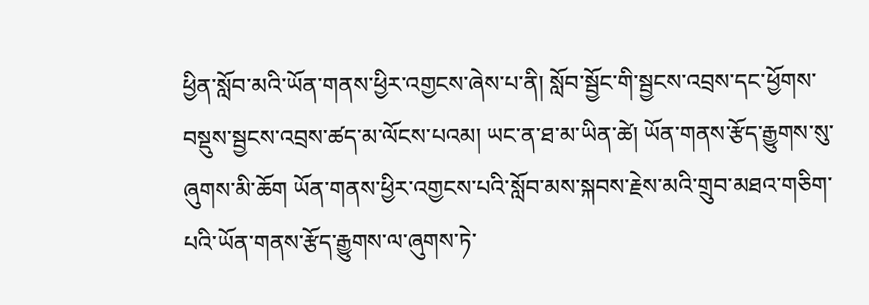ཕྱིན་སློབ་མའི་ཡོན་གནས་ཕྱིར་འགྱངས་ཞེས་པ་ནི། སློབ་སྦྱོང་གི་སྦྱངས་འབྲས་དང་ཕྱོགས་བསྡུས་སྦྱངས་འབྲས་ཚད་མ་ལོངས་པའམ། ཡང་ན་ཐ་མ་ཡིན་ཚེ། ཡོན་གནས་རྩོད་རྒྱུགས་སུ་ཞུགས་མི་ཆོག ཡོན་གནས་ཕྱིར་འགྱངས་པའི་སློབ་མས་སྐབས་རྗེས་མའི་གྲུབ་མཐའ་གཅིག་པའི་ཡོན་གནས་རྩོད་རྒྱུགས་ལ་ཞུགས་ཏེ་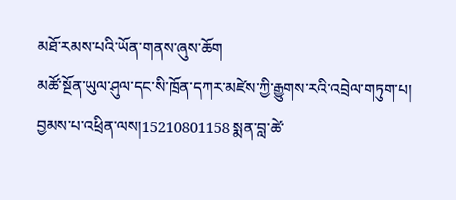མཐོ་རམས་པའི་ཡོན་གནས་ཞུས་ཆོག
མཚོ་སྔོན་ཡུལ་ཤུལ་དང་སི་ཁྲོན་དཀར་མཛེས་ཀྱི་རྒྱུགས་རའི་འབྲེལ་གཏུག་པ།
བྱམས་པ་འཕྲིན་ལས།15210801158 སྨན་བླ་ཚེ་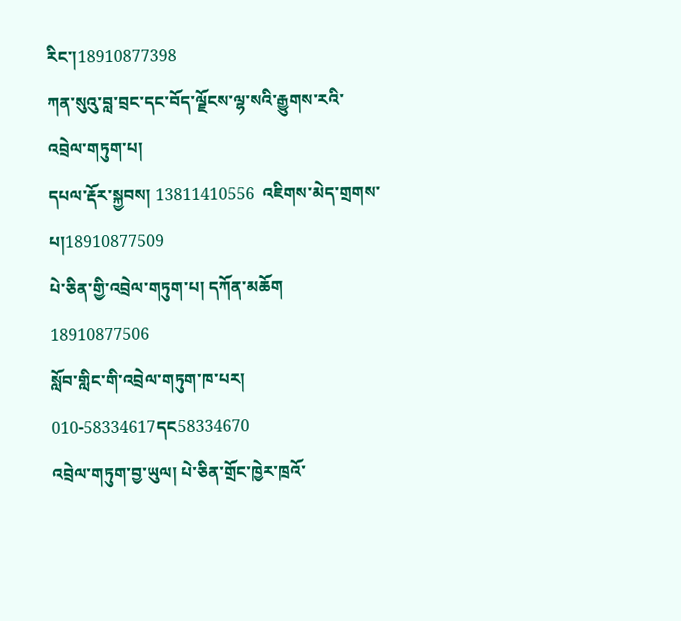རིང་།18910877398
ཀན་སུའུ་བླ་བྲང་དང་བོད་ལྗོངས་ལྷ་སའི་རྒྱུགས་རའི་འབྲེལ་གཏུག་པ།
དཔལ་རྡོར་སྐྱབས། 13811410556  འཇིགས་མེད་གྲགས་པ།18910877509
པེ་ཅིན་གྱི་འབྲེལ་གཏུག་པ། དཀོན་མཆོག 18910877506
སློབ་གླིང་གི་འབྲེལ་གཏུག་ཁ་པར། 010-58334617དང58334670
འབྲེལ་གཏུག་བྱ་ཡུལ། པེ་ཅིན་གྲོང་ཁྱེར་ཁྲའོ་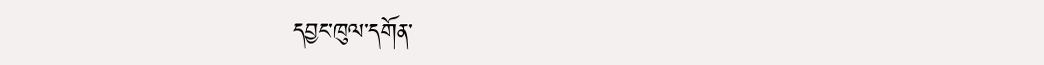དབྱང་ཁུལ་དགོན་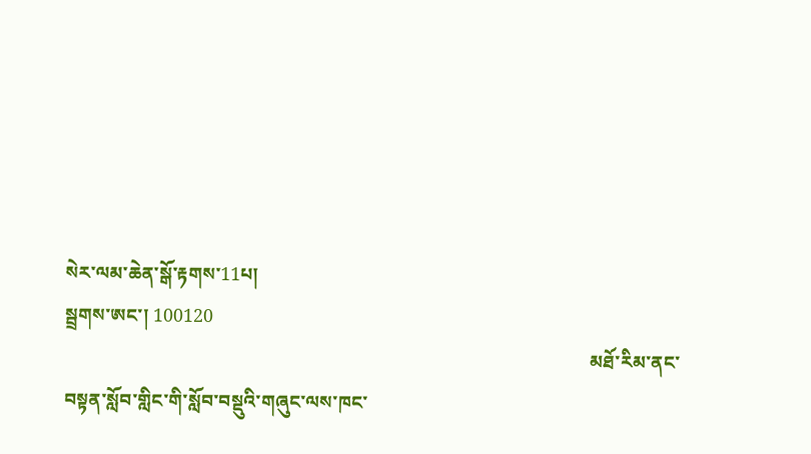སེར་ལམ་ཆེན་སྒོ་རྟགས་11པ།
སྦྲགས་ཨང་། 100120
                                                                                                                མཐོ་རིམ་ནང་བསྟན་སློབ་གླིང་གི་སློབ་བསྡུའི་གཞུང་ལས་ཁང་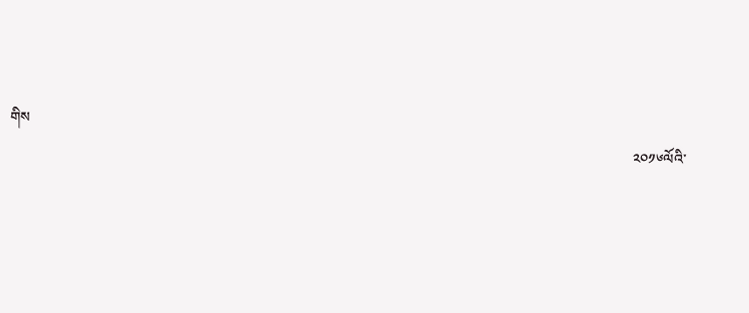གིས
                                                                                                                                                                           ༢༠༡༦ལོའི་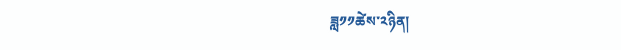ཟླ༡༡ཚེས་༢ཉིན།